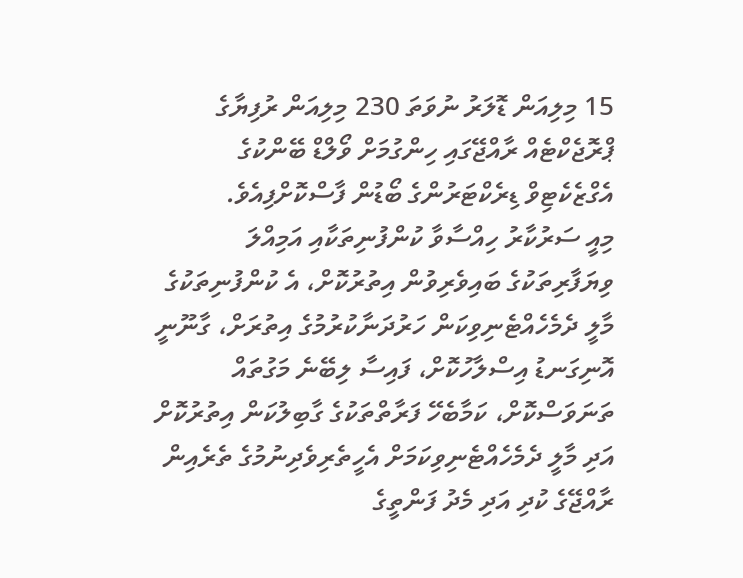15 މިލިއަން ޑޮލަރު ނުވަތަ 230 މިލިއަން ރުފިޔާގެ ޕްރޮޖެކްޓެއް ރާއްޖޭގައި ހިންގުމަށް ވޯލްޑް ބޭންކުގެ އެގްޒެކެޓިވް ޑިރެކްޓަރުންގެ ބޯޑުން ފާސްކޮށްފިއެވެ.
މިއީ ސަރުކާރު ހިއްސާވާ ކުންފުނިތަކާއި އަމިއްލަ ވިޔަފާރިތަކުގެ ބައިވެރިވުން އިތުރުކޮށް، އެ ކުންފުނިތަކުގެ މާލީ ދެމެހެއްޓެނިވިކަން ހަރުދަނާކުރުމުގެ އިތުރަށް، ގާނޫނީ އޮނިގަނޑު އިސްލާހުކޮށް، ފައިސާ ލިބޭނެ މަގުތައް ތަނަވަސްކޮށް، ކަމާބެހޭ ފަރާތްތަކުގެ ގާބިލުކަން އިތުރުކޮށް އަދި މާލީ ދެމެހެއްޓެނިވިކަމަށް އެހީތެރިވެދިނުމުގެ ތެރެއިން ރާއްޖޭގެ ކުދި އަދި މެދު ފަންތީގެ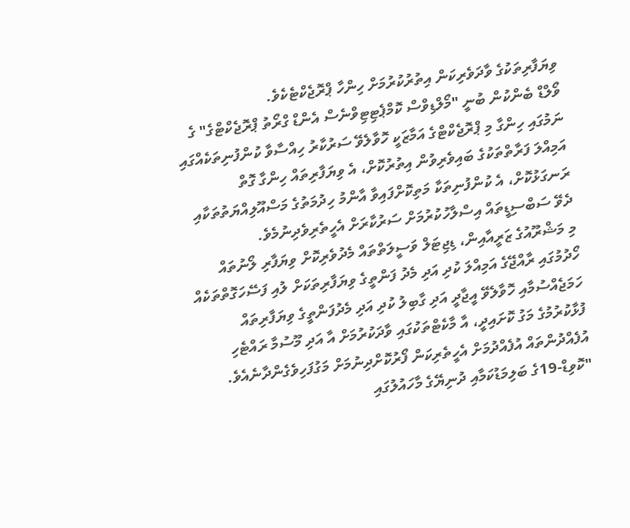ވިޔަފާރިތަކުގެ ވާދަވެރިކަން އިތުރުކުރުމަށް ހިންހާ ޕްރޮޖެކްޓެކެވެ.
ވޯލްޑް ބެންކުން ބުނީ "މޯލްޑިވްސް ކޮމްޕެޓިޓިވްނެސް އެންޑް ގްރޯތު ޕްރޮޖެކްޓްގެ" ގެ ނަމުގައި ހިންގާ މި ޕްރޮޖެކްޓްގެ އަމާޒަކީ ހޮވާލެވޭ ސަރުކާރު ހިއްސާވާ ކުންފުނިތަކެއްގައި އަމިއްލަ ފަރާތްތަކުގެ ބައިވެރިވުން އިތުރުކޮށް، އެ ވިޔަފާރިތައް ހިންގާ ގޮތް ރަނގަޅުކޮށް، އެ ކުންފުނިތަކާ މަތިކޮށްފައިވާ އާންމު ހިދުމަތުގެ މަސްއޫލިއްޔަތުތަކާއި ދެވޭ ސަބްސިޑީތައް އިސްލާހުކުރުމަށް ސަރުކާރަށް އެހީތެރިވެދިނުމެވެ.
މި މަޝްރޫއުގެ ޒަރީއާއިން، ޑިޖިޓަލް ވަސީލަތްތައް މެދުވެރިކޮށް ވިޔަފާރި ލޯނުތައް ހޯދުމުގައި ރާއްޖޭގެ އަމިއްލަ ކުދި އަދި މެދު ފަންތީގެ ވިޔަފާރިތަކަށް ލުއި ފަސޭހަގޮތްތަކެއް ހަމަޖެއްސުމާއި ހޮވާލެވޭ އީޖާދީ އަދި ގާބިލު ކުދި އަދި މެދުފަންތީގެ ވިޔަފާރިތައް ފުޅާކުރުމުގެ މަގު ކޮށައިދީ، އާ މާކެޓްތަކުގައި ވާދަކުރުމަށް އާ އަދި މޫސުމާ ރައްޓެހި އުފެއްދުންތައް އުފެއްދުމަށް އެހީތެރިކަން ފޯރުކޮށްދިނުމަށް މަގުފަހިވެގެންދާނެއެވެ.
"ކޮވިޑް-19ގެ ބަލިމަޑުކަމާއި ދުނިޔޭގެ މާހައުލުގައި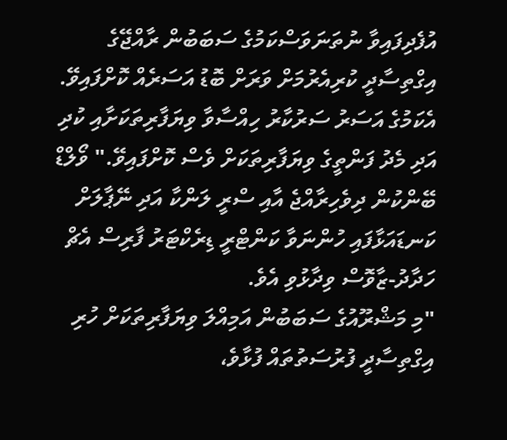އުފެދިފައިވާ ނުތަނަވަސްކަމުގެ ސަބަބުން ރާއްޖޭގެ އިގްތިސާދީ ކުރިއެރުމަށް ވަރަށް ބޮޑު އަސަރެއް ކޮށްފައިވޭ. އެކަމުގެ އަސަރު ސަރުކާރު ހިއްސާވާ ވިޔަފާރިތަކަށާއި ކުދި އަދި މެދު ފަންތީގެ ވިޔަފާރިތަކަށް ވެސް ކޮށްފައިވޭ." ވޯލްޑް ބޭންކުން ދިވެހިރާއްޖެ އާއި ސްރީ ލަންކާ އަދި ނޭޕާލަށް ކަނޑައަޅާފައި ހުންނަވާ ކަންޓްރީ ޑިރެކްޓަރު ފާރިސް އެޗް ހަދާދު-ޒާވޮސް ވިދާޅުވި އެވެ.
"މި މަޝްރޫއުގެ ސަބަބުން އަމިއްލަ ވިޔަފާރިތަކަށް ހުރި އިގްތިސާދީ ފުރުސަތުތައް ފުޅާވެ،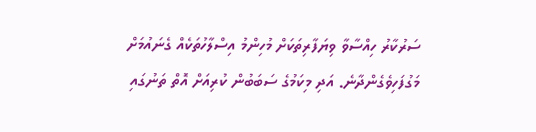ސަރުކާރު ހިއްސާވާ ވިޔަފާރިތަކަށް މުހިންމު އިސްލާހުތަކެއް ގެނައުމަށް މަގުފަހިވެގެންދާނެ. އަދި މިކަމުގެ ސަބަބުން ކުރިއަށް އޮތް ތަނުގައި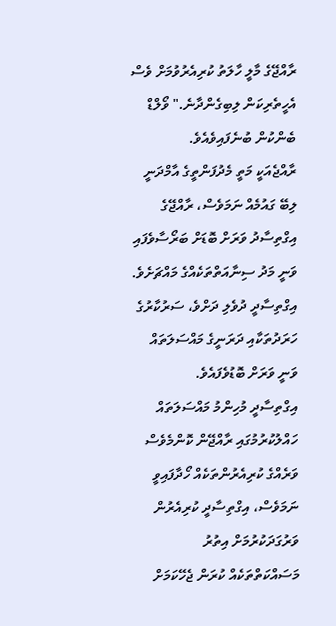ރާއްޖޭގެ މާލީ ހާލަތު ކުރިއެރުވުމަށް ވެސް އެހީތެރިކަން ލިބިގެންދާނެ." ވޯލްޑް ބެންކުން ބުނެފައިވެއެވެ.
ރާއްޖެއަކީ މަތީ މެދުފަންތީގެ އާމްދަނީ ލިބޭ ގައުމެއް ނަމަވެސް، ރާއްޖޭގެ އިގްތިސާދު ވަރަށް ބޮޑަށް ބަރޯސާވެފައި ވަނީ މަދު ސިނާއަތްތަކެއްގެ މައްޗަށެވެ. އިގްތިސާދީ ދުވެލި ދަށްވެ، ސަރުކާރުގެ ހަރަދުތަކާއި ދަރަނީގެ މައްސަލަތައް ވަނީ ވަރަށް ބޮޑުވެފައެވެ.
އިގްތިސާދީ މުހިންމު މައްސަލަތައް ހައްލުކުރުމުގައި ރާއްޖޭން ކޮންމެވެސް ވަރެއްގެ ކުރިއެރުންތަކެއް ހޯދާފައިވީ ނަމަވެސް، އިގްތިސާދީ ކުރިއެރުން ވަރުގަދަކުރުމަށް އިތުރު މަސައްކަތްތަކެއް ކުރަން ޖެހޭކަމަށް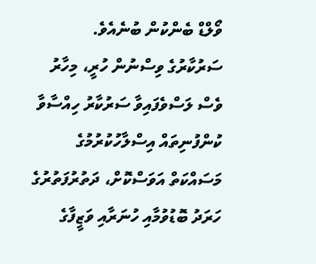ވޯލްޑް ބެންކުން ބުނެއެވެ.
ސަރުކާރުގެ ވިސްނުން ހުރީ، މިހާރު ވެސް ލަސްވެފައިވާ ސަރުކާރު ހިއްސާވާ ކުންފުނިތައް އިސްލާހުކުރުމުގެ މަސައްކަތް އަވަސްކޮށް، ދަތުރުފަތުރުގެ ހަރަދު ބޮޑުވުމާއި ހުނަރާއި ވަޒީފާގެ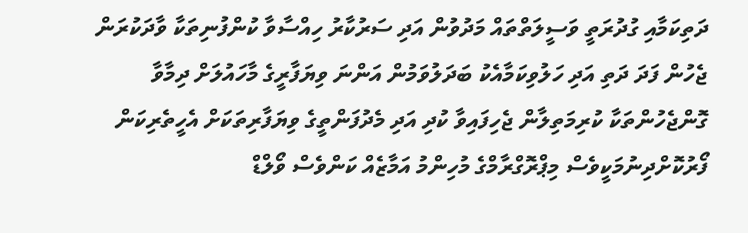ދަތިކަމާއި ގުދުރަތީ ވަސީލަތްތައް މަދުވުން އަދި ސަރުކާރު ހިއްސާވާ ކުންފުނިތަކާ ވާދަކުރަން ޖެހުން ފަދަ ދަތި އަދި ހަލުވިކަމާއެކު ބަދަލުވަމުން އަންނަ ވިޔަފާރީގެ މާހައުލަށް ދިމާވާ ގޮންޖެހުންތަކާ ކުރިމަތިލާން ޖެހިފައިވާ ކުދި އަދި މެދުފަންތީގެ ވިޔަފާރިތަކަށް އެހީތެރިކަން ފޯރުކޮށްދިނުމަކީވެސް މިޕްރޮގްރާމްގެ މުހިންމު އަމާޒެއް ކަންވެސް ވޯލްޑް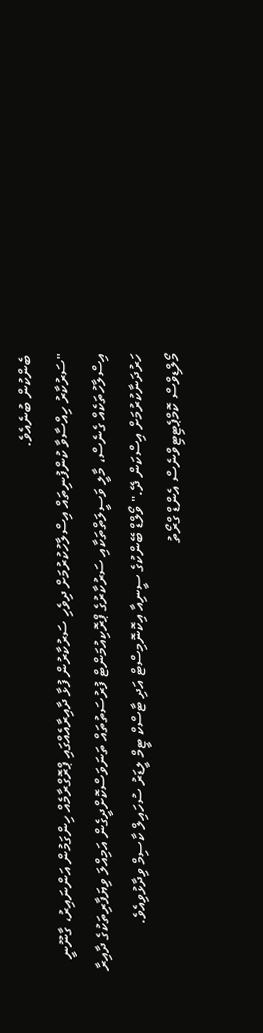ބެންކުން ބުނެއެވެ.
"ސަރުކާރު ހިއްސާވާ ކުންފުނިތައް އިސްލާހުކުރުމަށް ދިވެހި ސަރުކާރުން ފުޅާ ދާއިރާއެއްގައި ޕްރޮގްރާމެއް ހިންގަމުން އަންނައިރު، ގާނޫނީ އިސްލާހުތަކެއް ގެނެސް، މާލީ ވަސީލަތްތަކާއި ސަރުކާރުގެ ޕްރޮކިއުމަންޓް ފުރުސަތުތައް ތަނަވަސްކޮށްދީގެން އަމިއްލަ ވިޔަފާރިތަކުގެ ދާއިރާ ހަރުދަނާކުރުމަށް އިސްކަން ދޭ." ވޯލްޑް ބޭންކުގެ ސީނިއާ އިކޮނޮމިސްޓް އަދި ޓާސްކް ޓީމް ލީޑަރު ސުހައިލް ކާސިމް ވިދާޅުވިއެވެ.
މޯލްޑިވްސް ކޮމްޕެޓިޓިވްނެސް އެންޑް ގްރޯތު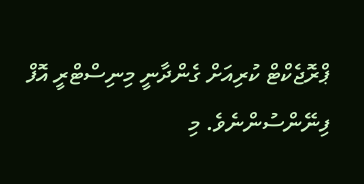ޕްރޮޖެކްޓް ކުރިއަށް ގެންދާނީ މިނިސްޓްރީ އޮފް ފިނޭންސުންނެވެ. މި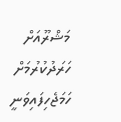މަޝްރޫއަށް ހަރަދުކުރުމަށް ހަމަޖެހިފައިވަނީ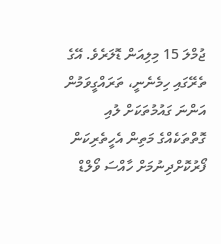ޖުމްލަ 15 މިލިއަން ޑޮލަރެވެ. އޭގެ ތެރޭގައި ހިމެނެނީ، ތަރައްގީވަމުން އަންނަ ގައުމުތަކަށް ލުއި ގޮތްތަކެއްގެ މަތިން އެހީތެރިކަން ފޯރުކޮށްދިނުމަށް ހާއްސަ ވޯލްޑް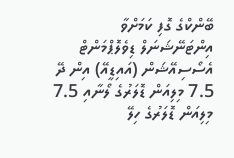ބޭންކްގެ ގޮފި ކަމަށްވާ އިންޓަނޭޝަނަލް ޑިވެލޮޕްމަންޓް އެސޯސިއޭޝަން (އައިޑީއޭ) އިން ދޭ 7.5 މިލިއަން ޑޮލަރުގެ ލޯނާއި 7.5 މިލިއަން ޑޮލަރުގެ ހިލޭ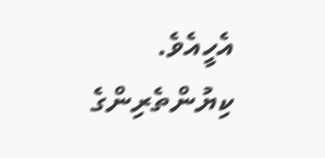އެހީއެވެ.
ކިޔުންތެރިންގެ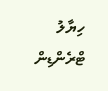ހިޔާލު
ޓްރެންޑިން